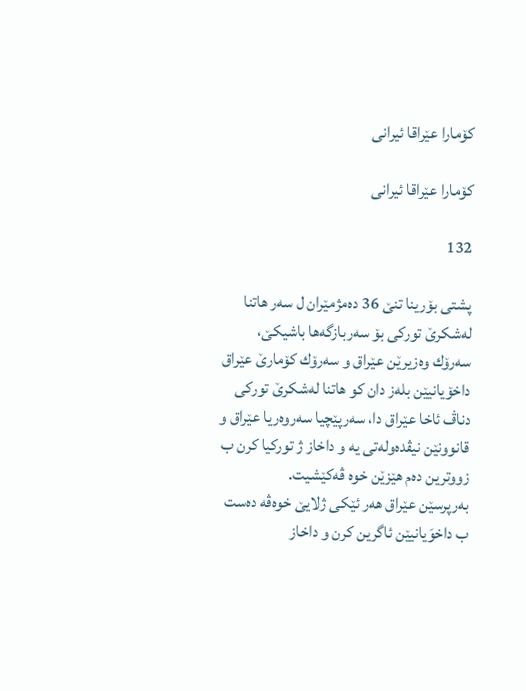كۆمارا عێراقا ئیرانی

كۆمارا عێراقا ئیرانی

132

پشتی بۆرینا تنێ 36 ده‌مژمێران ل سه‌ر هاتنا له‌شكرێ توركی بۆ سه‌ربازگه‌ها باشیكێ، سه‌رۆك وه‌زیرێن عێراق و سه‌رۆك كۆمارێ عێراق داخۆیانیێن بله‌ز دان كو هاتنا له‌شكرێ توركی دناڤ ئاخا عێراق دا، سه‌رپێچیا سه‌روه‌ریا عێراق و قانوونێن نیڤده‌وله‌تی یه‌ و داخاز ژ توركیا كرن ب زووترین ده‌م هێزێن خوه‌ ڤه‌كێشیت.
به‌رپرسێن عێراق هه‌ر ئێكی ژلایێ خوه‌ڤه‌ ده‌ست ب داخوَیانیێن ئاگرین كرن و داخاز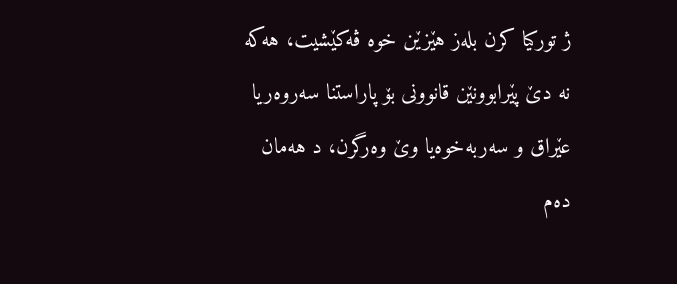ژ توركیا كرن بله‌ز هێزێن خوه‌ ڤه‌كێشیت، هه‌كه‌ نه‌ دێ پێرابوونێن قانوونی بۆ پاراستنا سه‌روه‌ریا عێراق و سه‌ربه‌خوه‌یا وێ وه‌رگرن، د هه‌مان ده‌م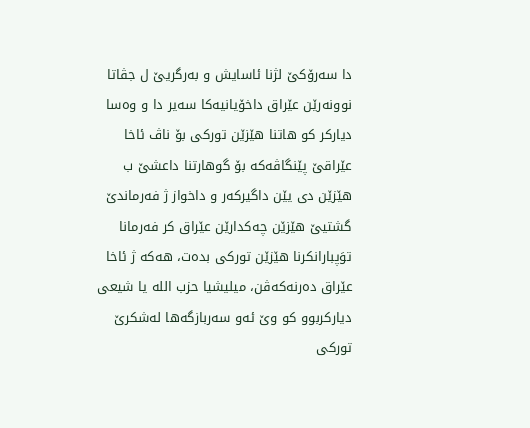دا سه‌رۆكێ لژنا ئاسایش و به‌رگریێ ل جڤاتا نوونه‌رێن عێراق داخۆیانیه‌كا سه‌یر دا و وه‌سا دیاركر كو هاتنا هێزێن توركی بۆ ناڤ ئاخا عێراقێ پێنگاڤه‌كه‌ بۆ گوهارتنا داعشێ ب هێزێن دی یێن داگیركه‌ر و داخواز ژ فه‌رماندێ گشتیێ هێزێن چه‌كدارێن عێراق كر فه‌رمانا توَپبارانكرنا هێزێن توركی بده‌ت، هه‌كه‌ ژ ئاخا عێراق ده‌رنه‌كه‌ڤن، میلیشیا حزب الله یا شیعی دیاركربوو كو وێ ئه‌و سه‌ربازگه‌ها له‌شكرێ توركی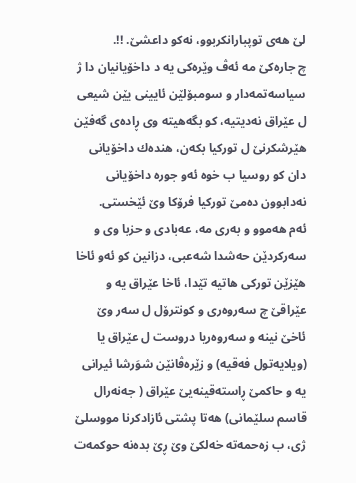لێ هه‌ی توپبارانكربوو، نه‌كو داعشێ. !!.
چ جاره‌كێ مه‌ ئه‌ڤ وێره‌كی یه‌ د داخۆیانیان دا ژ سیاسه‌تمه‌دار و سومبۆلێن ئایینی یێن شیعی ل عێراق نه‌دیتیه‌، كو بگه‌هیته‌ وی ڕاده‌ی گه‌فێن هێرشكرنێ ل توركیا بكه‌ن، هنده‌ك داخۆیانی دان كو روسیا ب خوه‌ ئه‌و جوره‌ داخۆیانی نه‌دابوون ده‌مێ توركیا فرۆكا وێ ئێخستی.
ئه‌م هه‌موو و به‌ری مه‌، عه‌بادی و حزبا وی و سه‌ركردێن حه‌شدا شه‌عبی، دزانین كو ئه‌و ئاخا هێزێن توركی هاتیه‌ تێدا، ئاخا عێراق یه‌ و عێراقێ چ سه‌روه‌ری و كونترۆل ل سه‌ر وێ ئاخێ نینه‌ و سه‌روه‌ریا دروست ل عێراق یا (ویلایه‌تول فه‌قیه‌) و زێره‌ڤانێن شوَرشا ئیرانی یه‌ و حاكمێ ڕاسته‌قینه‌یێ عێراق ( جه‌نه‌رال قاسم سلێمانی) هه‌تا پشتی ئازادكرنا مووسلێ ژی، ب زه‌حمه‌ته‌ خه‌لكێ وێ ڕێ بده‌نه‌ حوكمه‌ت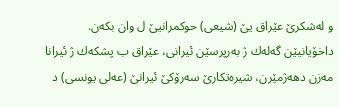و له‌شكرێ عێراق یێ (شیعی) حوكمرانیێ ل وان بكه‌ن.
داخۆیانیێن گه‌له‌ك ژ به‌رپرسێن ئیرانی، عێراق ب پشكه‌ك ژ ئیرانا مه‌زن دهه‌ژمێرن، شیره‌تكارێ سه‌رۆكێ ئیرانێ (عه‌لی یونسی) د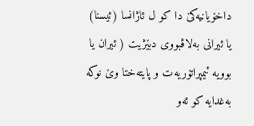داخۆیانیه‌كێ دا كو ل ئاژانسا (ئیسنا) یا ئیرانی به‌لاڤبووی دبێژیت ( ئیران یا بوویه‌ ئیمپراتۆریه‌ت و پایته‌ختا وێ نوكه‌ به‌غدایه‌ كو ئه‌و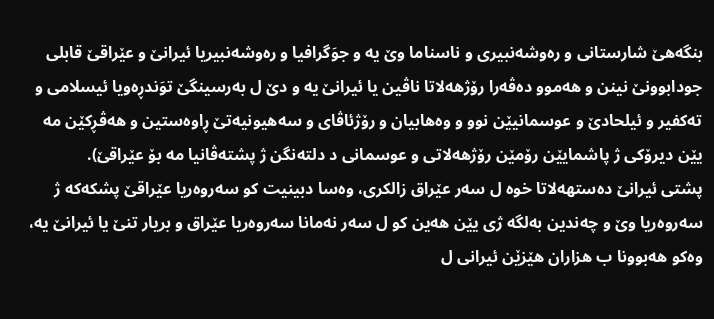بنگه‌هێ شارستانی و ره‌وشه‌نبیری و ناسناما وێ یه‌ و جوَگرافیا و ره‌وشه‌نبیریا ئیرانێ و عێراقێ قابلی جودابوونێ نینن و هه‌موو ده‌ڤه‌را رۆژهه‌لاتا ناڤین یا ئیرانێ یه‌ و دێ ل به‌رسینگێ توَندڕه‌ویا ئیسلامی و ته‌كفیر و ئیلحادێ و عوسمانیێن نوو و وه‌هابیان و رۆژئاڤای و سه‌هیونیه‌تێ ڕاوه‌ستین و هه‌ڤڕكێن مه‌ یێن دیرۆكی ژ پاشمایێن رۆمێن رۆژهه‌لاتی و عوسمانی د دلته‌نگن ژ پشته‌ڤانیا مه‌ بۆ عێراقێ).
پشتی ئیرانێ ده‌ستهه‌لاتا خوه‌ ل سه‌ر عێراق زالكری، وه‌سا دبینیت كو سه‌روه‌ریا عێراقێ پشكه‌كه‌ ژ سه‌روه‌ریا وێ و چه‌ندین به‌لگه‌ ژی یێن هه‌ین كو ل سه‌ر نه‌مانا سه‌روه‌ریا عێراق و بریار تنێ یا ئیرانێ یه‌، وه‌كو هه‌بوونا ب هزاران هێزێن ئیرانی ل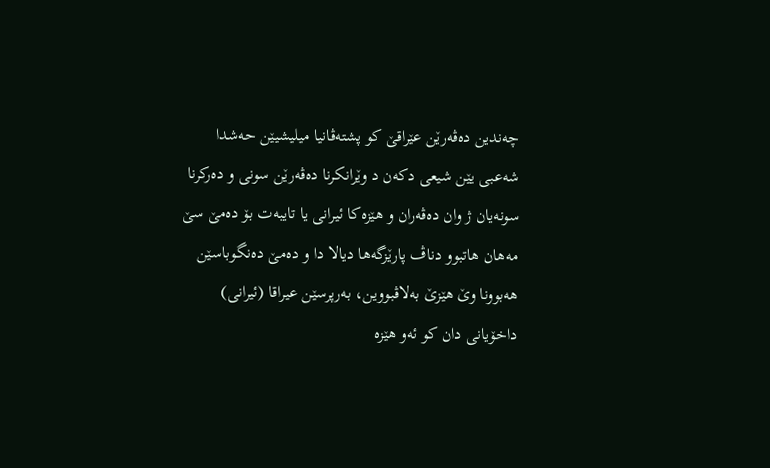چه‌ندین ده‌ڤه‌رێن عێراقێ كو پشته‌ڤانیا میلیشیێن حه‌شدا شه‌عبی یێن شیعی دكه‌ن د وێرانكرنا ده‌ڤه‌رێن سونی و ده‌ركرنا سونه‌یان ژ وان ده‌ڤه‌ران و هێزه‌كا ئیرانی یا تایبه‌ت بۆ ده‌مێ سێ مه‌هان هاتبوو دناڤ پارێزگه‌ها دیالا دا و ده‌مێ ده‌نگوباسێن هه‌بوونا وێ هێزێ به‌لاڤبووین، به‌رپرسێن عیراقا (ئیرانی) داخۆیانی دان كو ئه‌و هێزه‌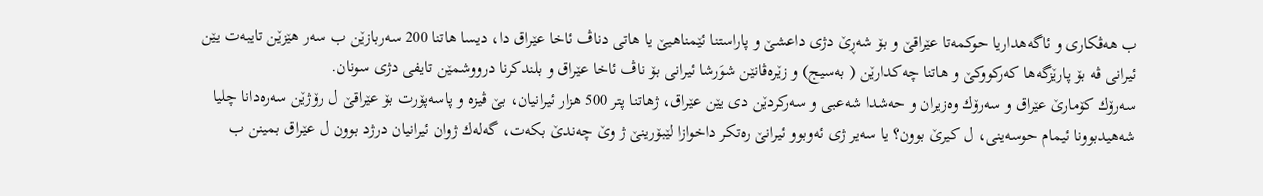ب هه‌ڤكاری و ئاگه‌هداریا حوكمه‌تا عێراقێ و بۆ شه‌ڕێ دژی داعشێ و پاراستنا ئێمناهیێ یا هاتی دناڤ ئاخا عێراق دا، دیسا هاتنا 200 سه‌ربازێن ب سه‌ر هێزێن تایبه‌ت یێن ئیرانی ڤه‌ بۆ پارێزگه‌ها كه‌ركووكێ و هاتنا چه‌كدارێن ( به‌سیج) و زێره‌ڤانێن شوَرشا ئیرانی بۆ ناڤ ئاخا عێراق و بلندكرنا درووشمێن تایفی دژی سونان.
سه‌رۆك كۆمارێ عێراق و سه‌رۆك وه‌زیران و حه‌شدا شه‌عبی و سه‌ركردێن دی یێن عێراق، ژهاتنا پتر 500 هزار ئیرانیان، بێ ڤیزه‌ و پاسه‌پۆرت بۆ عێراقێ ل رۆژێن سه‌ره‌دانا چلیا شه‌هیدبوونا ئیمام حوسه‌ینی، ل كیرێ بوون؟ یا سه‌یر ژی ئه‌وبوو ئیرانێ ره‌تكر داخوازا لێبۆرینێ ژ وێ چه‌ندێ بكه‌ت، گه‌له‌ك ژوان ئیرانیان درژد بوون ل عێراق بمینن ب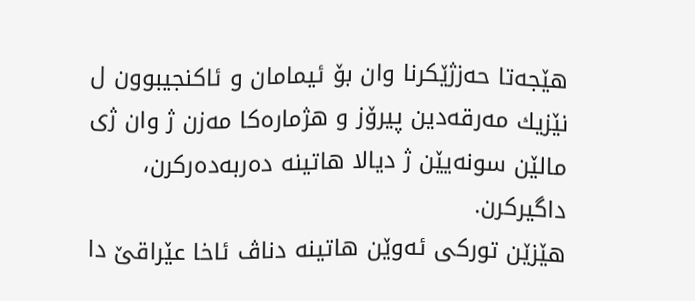هێجه‌تا حه‌زژێكرنا وان بۆ ئیمامان و ئاكنجیبوون ل نێزیك مه‌رقه‌دین پیرۆز و هژماره‌كا مه‌زن ژ وان ژی مالێن سونه‌یێن ژ دیالا هاتینه‌ ده‌ربه‌ده‌ركرن، داگیركرن.
هێزێن توركی ئه‌وێن هاتینه‌ دناڤ ئاخا عێراقێ دا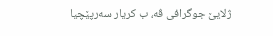ژلایێ جوگرافی ڤه‌، ب كریار سه‌رپێچیا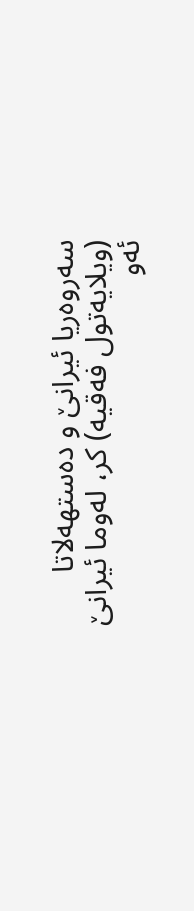سه‌روه‌ریا ئیرانێ و ده‌ستهه‌لاتا (ویلایه‌تول فه‌قیه‌) كر، له‌وما ئیرانێ ئه‌و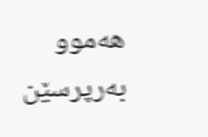هه‌موو به‌رپرسێن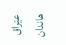عێراق هاندان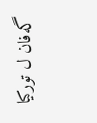گه‌فان ل توركیا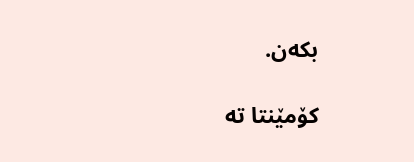بكه‌ن.

کۆمێنتا تە